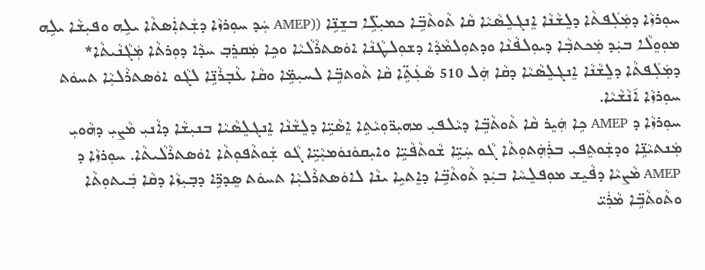ܚܘܼܪܙܵܐ ܕܡܲܠܲܦܬܵܐ ܕܠܸܫܵܢܵܐ ܐܸܢܓܠܸܣܵܝܵܐ ܩܵܐ ܬܵܘܬܵܒܹ̈ܐ ܟܡܝܼܠܹ̈ܐ ܒܫܸܢܹ̈ܐ ((AMEP ܚܲܕ ܚܘܼܪܙܵܐ ܕܫܲܬܐܲܣܬܵܐ ܝܠܹܗ ܘܦܝܼܫܵܐ ܝܠܹܗ ܡܘܼܘܸܠܵܐ ܒܝܲܕ ܡܲܟܬܒ݂ܵܐ ܕܝܘܼܠܦܵܢܵܐ ܘܕܬܘܼܠܡܵܕܵܐ ܕܫܘܼܠܛܵܢܵܐ ܐܘܿܣܬܪܵܠܵܝܵܐ ܘܟܹܐ ܡܲܩܪܸܒ݂ ܚܕܵܐ ܕܘܼܪܬܵܐ ܡܲܓܵܢܵܝܬܵܐ* ܕܡܲܠܲܦܬܵܐ ܕܠܸܫܵܢܵܐ ܐܸܢܓܠܸܣܵܝܵܐ ܕܩܵܐ ܗܲܠ 510 ܣܵܥܲܬܹ̈ܐ ܩܵܐ ܬܵܘܬܒܹ̈ܐ ܠܚܝܼܡܹ̈ܐ ܘܩܵܐ ܥܵܒ݂ܪܵܢܹ̈ܐ ܠܓܵܘ ܐܘܿܣܬܪܵܠܝܼܵܐ ܬܚܘܿܬ ܚܘܼܪܙܵܐ ܐ݇ܢܵܫܵܝܵܐ.
ܚܘܼܪܙܵܐ ܕ AMEP ܟܹܐ ܗܲܝܸܪ ܩܵܐ ܬܵܘܬܵܒܹ̈ܐ ܕܝܵܠܦܝܼ ܡܗܝܼܪ̈ܘܼܝܵܬܹܐ ܐܸܣܵܝܹ̈ܐ ܕܠܸܫܵܢܵܐ ܐܸܢܓܠܸܣܵܝܵܐ ܒܢܝܼܫܵܐ ܕܐܵܢܝܼ ܡܵܨܝܼ ܕܗܵܘܝܼ ܡܲܢܬܝܵܢܹ̈ܐ ܘܕܫܲܘܬܸܦܝܼ ܒܪܲܗܲܬܘܼܬܵܐ ܓܵܘ ܚܲܝܹ̈ܐ ܫܵܘܬܵܦܵܝܹ̈ܐ ܘܐܝܼܩܘܿܢܘܿܡܝܼܵܝܹ̈ܐ ܓܵܘ ܫܲܘܬܵܦܘܼܬܵܐ ܐܘܿܣܬܪܵܠܵܝܬܵܐ. ܚܘܼܪܙܵܐ ܕ AMEP ܡܵܨܝܵܐ ܕܦܵܝܸܫ ܡܘܼܦܠܸܚܵܐ ܒܝܲܕ ܬܵܘܬܵܒܹ̈ܐ ܕܐܸܬܝܹܐ ܝܢܵܐ ܠܐܘܿܣܬܪܵܠܝܼܵܐ ܬܚܘܿܬ ܣܸܕܪܹ̈ܐ ܕܒ݂ܝܼܙܵܐ ܕܩܵܐ ܒܲܝܬܘܼܬܵܐ ܘܬܵܘܬܵܒܹ̈ܐ ܡܵܪܲܝ̈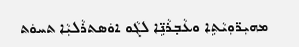ܡܗܝܼܪ̈ܘܼܝܵܬܹܐ ܘܥܵܒ݂ܪܵܢܹ̈ܐ ܠܓܵܘ ܐܘܿܣܬܪܵܠܝܼܵܐ ܬܚܘܿܬ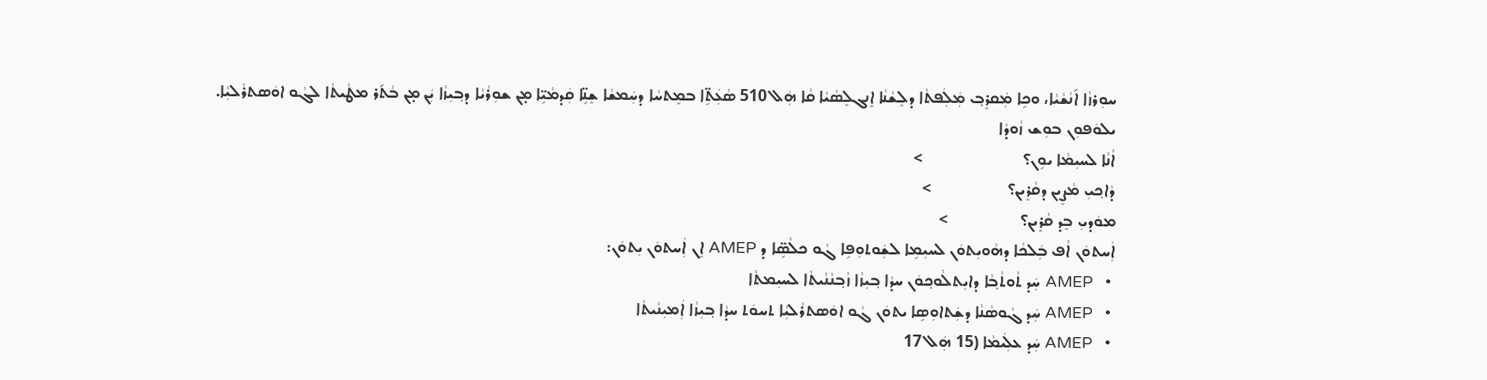ܚܘܼܪܙܵܐ ܐ݇ܢܵܫܵܝܵܐ، ܘܟܹܐ ܡܲܩܪܸܒ݂ ܡܲܠܲܦܬܵܐ ܕܠܸܫܵܢܵܐ ܐܸܢܓܠܸܣܵܝܵܐ ܩܵܐ ܗܲܠ 510 ܣܵܥܲܬܹ̈ܐ ܒܡܸܬܚܵܐ ܕܚܲܡܫܵܐ ܫܸܢܹ̈ܐ ܩܲܕܡܵܝܹ̈ܐ ܡ̣ܢ ܫܘܼܪܵܝܵܐ ܕܒ݂ܝܼܙܵܐ ܝܲܢ ܡ̣ܢ ܒܵܬ݇ܪ ܡܛܵܝܬܵܐ ܠܓܵܘ ܐܘܿܣܬܪܵܠܝܼܵܐ.
ܝܠܘܿܦܘܼܢ ܒܘܼܫ ܙܵܘܕܵܐ
ܐܵܢܵܐ ܠܚܝܼܡܵܐ ܝܘܹܢ؟                         >
ܕܵܐܟ݂ܝܼ ܡܵܨܸܝܢ ܕܩܵܪܸܝܢ؟                   >
ܡܘܿܕܝܼ ܒܸܕ ܩܵܪܸܝܢ؟                  >
ܐܲܚܬܘܿܢ ܐܵܦ ܒܲܠܟܵܐ ܕܗܵܘܝܼܬܘܿܢ ܠܚܝܼܡܹܐ ܠܫܲܘܬܘܼܦܹܐ ܓܵܘ ܟܠܵܣܹ̈ܐ ܕ AMEP ܐܸܢ ܐܲܚܬܘܿܢ ܝܼܬܘܿܢ:
 •   AMEP ܚܲܕ ܬܵܘܬܵܒ݂ܵܐ ܕܐܝܼܬܠܵܘܟ݂ܘܿܢ ܚܕܵܐ ܒ݂ܝܼܙܵܐ ܙܵܒ݂ܢܵܢܵܝܬܵܐ ܠܚܝܼܡܬܵܐ
 •   AMEP ܚܲܕ ܓܵܘܣܵܢܵܐ ܕܫܲܬܐܘܼܣܹܐ ܝܬܘܿܢ ܓܵܘ ܐܘܿܣܬܪܵܠܝܼܵܐ ܬܚܘܿܬ ܚܕܵܐ ܒ݂ܝܼܙܵܐ ܐܲܡܝܼܢܵܝܬܵܐ
 •   AMEP ܚܲܕ ܥܠܲܝܡܵܐ (15 ܗܲܠ 17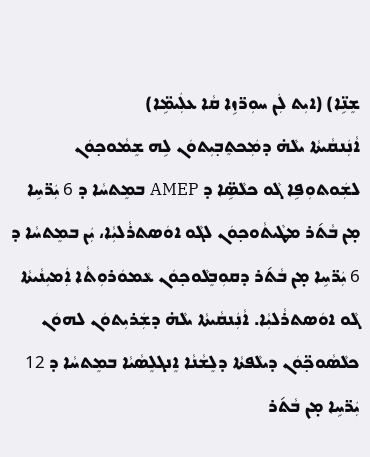ܫܸܢܹ̈ܐ) (ܐܝܼܬ ܠܲܢ ܚܘܼܪ̈ܙܹܐ ܩܵܐ ܥܠܲܝܡܹ̈ܐ)
ܐܵܢܲܢܩܵܝܬܵܐ ܝܠܵܗ̇ ܕܡܲܟܬܸܒ݂ܝܼܬܘܿܢ ܠܹܗ ܫܸܡܵܘܟ݂ܘܿܢ ܠܫܲܘܬܘܼܦܹܐ ܓܵܘ ܟܠܵܣܹ̈ܐ ܕ AMEP ܒܡܸܬܚܵܐ ܕ 6 ܝܲܪ̈ܚܹܐ ܡ̣ܢ ܒܵܬ݇ܪ ܡܛܵܝܬܵܘܟ݂ܘܿܢ ܠܓܵܘ ܐܘܿܣܬܪܵܠܝܼܵܐ، ܝܲܢ ܒܡܸܬܚܵܐ ܕ 6 ܝܲܪ̈ܚܹܐ ܡ̣ܢ ܒܵܬ݇ܪ ܕܩܘܼܒܸܠܵܘܟ݂ܘܿܢ ܥܵܡܘܿܪܘܼܬܵܐ ܐܲܡܝܼܢܵܝܬܵܐ ܓܵܘ ܐܘܿܣܬܪܵܠܝܼܵܐ. ܐܵܢܲܢܩܵܝܬܵܐ ܝܠܵܗ̇ ܕܫܲܪܝܼܬܘܿܢ ܠܗܘܿܢ ܟܠܵܣܵܘܟ݂̈ܘܿܢ ܕܝܠܵܦܬܵܐ ܕܠܸܫܵܢܵܐ ܐܸܢܓܠܸܣܵܝܵܐ ܒܡܸܬܚܵܐ ܕ 12 ܝܲܪ̈ܚܹܐ ܡ̣ܢ ܒܵܬ݇ܪ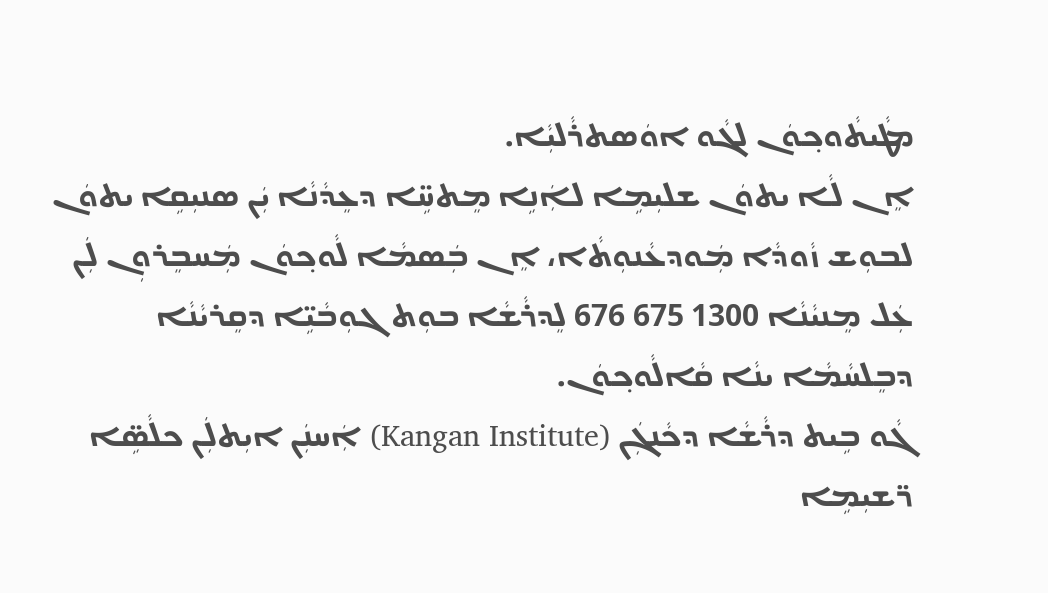ܡܛܵܝܬܵܘܟ݂ܘܿܢ ܠܓܵܘ ܐܘܿܣܬܪܵܠܝܼܵܐ.
ܐܸܢ ܠܵܐ ܝܬܘܿܢ ܫܠܝܼܡܹܐ ܠܐܲܢܹܐ ܡܸܬܚܹ̈ܐ ܕܥܸܕܵܢܵܐ ܝܲܢ ܣܢܝܼܩܹܐ ܝܬܘܿܢ ܠܒܘܼܫ ܙܵܘܕܵܐ ܡܲܘܕܥܵܢܘܼܬܵܐ، ܐܸܢ ܒܲܣܡܵܐ ܠܵܘܟ݂ܘܿܢ ܡܲܚܒܸܪܘܼܢ ܠܲܢ ܥܲܠ ܡܸܢܝܵܢܵܐ 1300 675 676 ܠܸܕܪܵܫܵܐ ܒܘܼܬ ܓܘܼܒܵܝܹ̈ܐ ܕܩܸܪܝܵܢܵܐ ܕܒܸܠܚܵܡܵܐ ܝܢܵܐ ܩܵܐܠܵܘܟ݂ܘܿܢ.
ܓܵܘ ܒܹܝܬ ܕܪܵܫܵܐ ܕܟܵܢܓܲܢ (Kangan Institute) ܐܲܚܢܲܢ ܐܝܼܬܠܲܢ ܟܠܵܣܹ̈ܐ ܪ̈ܫܝܼܡܹܐ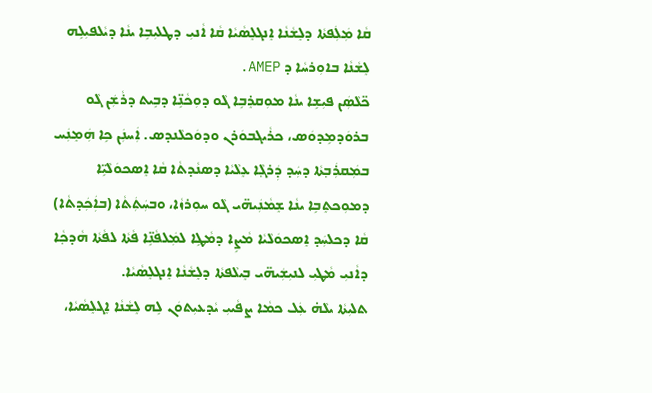ܩܵܐ ܡܲܠܲܦܬܵܐ ܕܠܸܫܵܢܵܐ ܐܸܢܓܠܸܣܵܝܵܐ ܩܵܐ ܐܵܢܝܼ ܕܛܠܝܼܒܹܐ ܝܢܵܐ ܕܝܵܠܦܝܼܠܹܗ ܠܸܫܵܢܵܐ ܒܐܘܼܪܚܵܐ ܕ AMEP.
ܟ̈ܠܵܣܲܢ ܦܝܼܫܹܐ ܝܢܵܐ ܡܘܼܩܪܸܒܹܐ ܓܵܘ ܕܘܼܟܵܢܹ̈ܐ ܕܒܹܝܬ ܕܪܵܫܲܢ ܓܵܘ ܒܪܘܿܕܡܹܕܘܿܣ، ܟܪܵܝܓܒܘܿܪܢ ܘܕܘܿܟܠܵܢܕܣ. ܐܲܚܢܲܢ ܟܹܐ ܗܲܡܸܢܲܚ ܒܡܲܩܪܲܒ݂ܬܵܐ ܕܚܲܕ ܕܲܪܓ݂ܵܐ ܥܸܠܵܝܵܐ ܕܣܢܵܕܬܵܐ ܩܵܐ ܐܸܣܟܘܿܠܵܝܹ̈ܐ ܕܡܘܼܟܬܸܒܹܐ ܝܢܵܐ ܫܸܡܵܢܲܝܗ̈ܝ ܓܵܘ ܚܘܼܪܙܵܐ، ܘܒܚܲܬܲܬܵܐ (ܒܐܲܟܲܕܬܵܐ) ܩܵܐ ܕܟܠܚܲܕ ܐܸܣܟܘܿܠܵܝܵܐ ܡܵܨܹܐ ܕܡܵܛܹܐ ܠܡܲܠܦܵܢܹ̈ܐ ܦܵܬܵܐ ܠܦܵܬܵܐ ܗܵܕܟ݂ܵܐ ܕܐܵܢܝܼ ܡܵܛܝܼ ܠܢܝܼܫܲܝܗ̈ܝ ܒܸܝܠܵܦܬܵܐ ܕܠܸܫܵܢܵܐ ܐܸܢܓܠܸܣܵܝܵܐ.
ܬܠܝܼܬܵܐ ܝܠܵܗ̇ ܥܲܠ ܟܡܵܐ ܨܦܵܝܝܼ ܝܵܕܥܝܼܬܘܿܢ ܠܹܗ ܠܸܫܵܢܵܐ ܐܸܓܠܸܣܵܝܵܐ،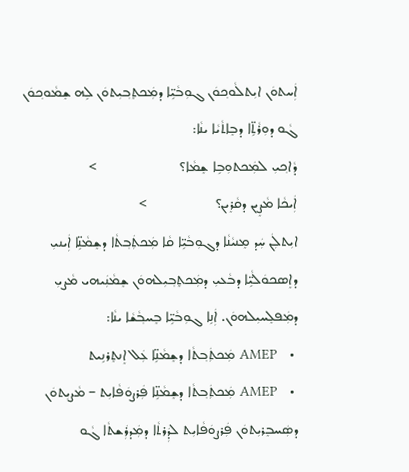ܐܲܚܬܘܿܢ ܐܝܼܬܠܵܘܟ݂ܘܿܢ ܓܘܼܒܵܝܹ̈ܐ ܕܡܲܟܬܸܒ݂ܝܼܬܘܿܢ ܠܹܗ ܫܸܡܵܘܟ݂ܘܿܢ ܓܵܘ ܕܘܼܪܵܬܹ̈ܐ ܕܒܸܐܬܵܝܵܐ ܝܢܵܐ:
ܕܵܐܟ݂ܝܼ ܠܡܲܟܬܘܼܒܹܐ ܫܸܡܵܐ؟                       >
ܐܲܝܟܵܐ ܡܵܨܸܝܢ ܕܩܵܪܸܝܢ؟                   >
ܐܝܼܬܠܲܢ ܚܲܕ ܡܸܢܝܵܢܵܐ ܕܓܘܼܒܵܝܹ̈ܐ ܩܵܐ ܡܲܟܬܲܒ݂ܬܵܐ ܕܫܸܡܵܢܹ̈ܐ ܐܲܝܢܝܼ ܕܐܸܣܟܘܿܠܵܝܹ̈ܐ ܕܒܵܥܝܼ ܕܡܲܟܬܸܒ݂ܝܼܠܗܘܿܢ ܫܸܡܵܢܲܝܗܝ ܡܵܨܝܼ ܕܡܲܦܠܸܚܝܼܠܗܘܿܢ. ܐܲܢܹܐ ܓܘܼܒܵܝܹ̈ܐ ܒܸܚܒ݂ܵܫܵܐ ܝܢܵܐ:
 •   AMEP ܡܲܟܬܲܒ݂ܬܵܐ ܕܫܸܡܵܢܹ̈ܐ ܥܲܠ ܐܸܢܬܸܪܢܹܝܬ
 •   AMEP ܡܲܟܬܲܒ݂ܬܵܐ ܕܫܸܡܵܢܹ̈ܐ ܦܲܪܨܘܿܦܵܐܝܼܬ – ܡܵܨܝܼܬܘܿܢ ܕܣܲܚܒܸܪܝܼܬܘܿܢ ܦܲܪܨܘܿܦܵܐܝܼܬ ܠܕܲܪܬܵܐ ܕܡܲܕܪܲܫܬܵܐ ܓܵܘ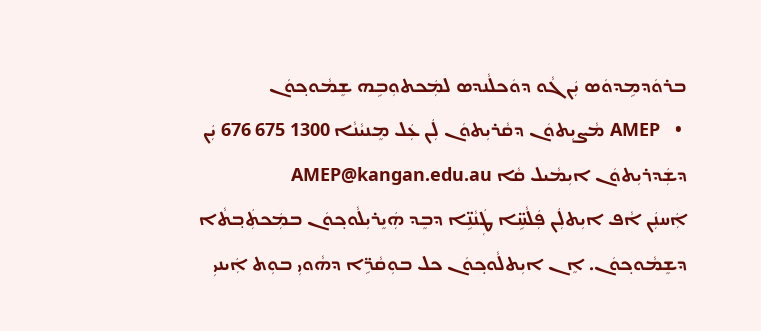ܒܪܘܿܕܡܹܕܘܿܣ ܝܲܢ ܓܵܘ ܕܘܿܟܠܵܢܕܣ ܠܡܲܟܬܘܼܒܹܗ ܫܸܡܵܘܟ݂ܘܿܢ
 •   AMEP ܡܵܨܝܼܬܘܿܢ ܕܩܵܪܝܼܬܘܿܢ ܠܲܢ ܥܲܠ ܡܸܢܝܵܢܵܐ 1300 675 676 ܝܲܢ ܕܫܲܕܪܝܼܬܘܿܢ ܐܝܼܡܵܝܠ ܩܵܐ AMEP@kangan.edu.au
ܐܲܚܢܲܢ ܐܵܦ ܐܝܼܬܠܲܢ ܦܲܠܵܚܹ̈ܐ ܛܲܢܵܢܹ̈ܐ ܕܒܸܕ ܗܲܝܸܪܝܼܠܵܘܟ݂ܘܿܢ ܒܡܲܟܬܲܒ݂ܬܵܐ ܕܫܸܡܵܘܟ݂ܘܿܢ. ܐܸܢ ܐܝܼܬܠܵܘܟ݂ܘܿܢ ܟܠ ܒܘܼܩܵܪܹ̈ܐ ܕܗܵܘܝܼ ܒܘܼܬ ܐܲܝܢܝܼ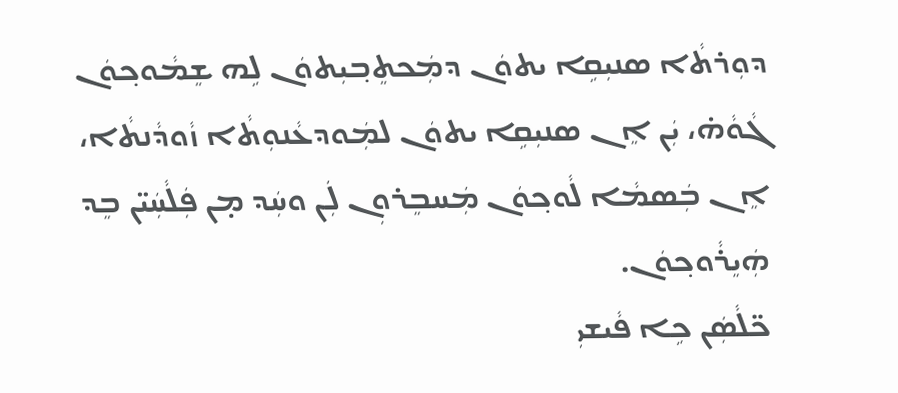ܕܘܼܪܬܵܐ ܣܢܝܼܩܹܐ ܝܬܘܿܢ ܕܡܲܟܬܸܒ݂ܝܼܬܘܿܢ ܠܹܗ ܫܸܡܵܘܟ݂ܘܿܢ ܓܵܘܵܗ̇، ܝܲܢ ܐܸܢ ܣܢܝܼܩܹܐ ܝܬܘܿܢ ܠܡܲܘܕܥܵܢܘܼܬܵܐ ܙܵܘܕܵܢܬܵܐ، ܐܸܢ ܒܲܣܡܵܐ ܠܵܘܟ݂ܘܿܢ ܡܲܚܒܸܪܘܼܢ ܠܲܢ ܘܚܲܕ ܡ̣ܢ ܦܲܠܵܚܲܝ̈ܢ ܒܸܕ ܗܲܝܸܪܵܘܟ݂ܘܿܢ.
ܟ̈ܠܵܣܲܢ ܟܹܐ ܦܵܝܫܝܼ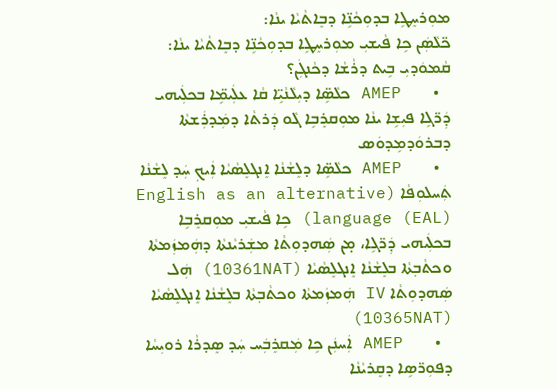ܡܘܼܪܚܸܛܹܐ ܒܕܘܼܟܵܢܹ̈ܐ ܕܒܸܐܬܵܝܵܐ ܝܢܵܐ:
ܟ̈ܠܵܣܲܢ ܟܹܐ ܦܵܝܫܝܼ ܡܘܼܪܚܸܛܹܐ ܒܕܘܼܟܵܢܹ̈ܐ ܕܒܸܐܬܵܝܵܐ ܝܢܵܐ:
ܩܵܡܘܿܕܝܼ ܒܹܝܬ ܕܪܵܫܵܐ ܕܟܵܢܓܲܢ؟
 •   AMEP ܟܠܵܣܹ̈ܐ ܕܝܼܠܵܢܵܝܹ̈ܐ ܩܵܐ ܥܠܲܝܡܹ̈ܐ ܒܟܠܲܝܗܝ ܕܲܪ̈ܓܹܐ ܦܝܼܫܹܐ ܝܢܵܐ ܡܘܼܩܪܸܒܹܐ ܓܵܘ ܕܲܪܬܵܐ ܕܡܲܕܪܲܫܬܵܐ ܕܒܪܘܿܕܡܹܕܘܿܣ
 •   AMEP ܟܠܵܣܹ̈ܐ ܕܠܸܫܵܢܵܐ ܐܸܢܓܠܸܣܵܝܵܐ ܐܲܝܟ݂ ܚܲܕ ܠܸܫܵܢܵܐ ܬܲܚܠܘܼܦܵܐ (English as an alternative language (EAL)) ܟܹܐ ܦܵܝܫܝܼ ܡܘܼܩܪܸܒܹܐ ܒܟܠܲܝܗܝ ܕܲܪ̈ܓܹܐ، ܡ̣ܢ ܣܲܗܕܘܼܬܵܐ ܡܫܲܪܝܵܢܬܵܐ ܕܗܲܡܙܲܡܬܵܐ ܘܟܬܵܒ݂ܬܵܐ ܒܠܸܫܵܢܵܐ ܐܸܢܓܠܸܣܵܝܵܐ (10361NAT) ܗܲܠ ܣܲܗܕܘܼܬܵܐ IV ܗܲܡܙܲܡܬܵܐ ܘܟܬܵܒ݂ܬܵܐ ܒܠܸܫܵܢܵܐ ܐܸܢܓܠܸܣܵܝܵܐ (10365NAT)
 •   AMEP ܐܲܚܢܲܢ ܟܹܐ ܡܲܩܪܸܒܲܚ ܚܲܕ ܣܸܕܪܵܐ ܪܘܝܼܚܵܐ ܕܦܘܼܪ̈ܣܹܐ ܕܩܸܪܝܵܢܵܐ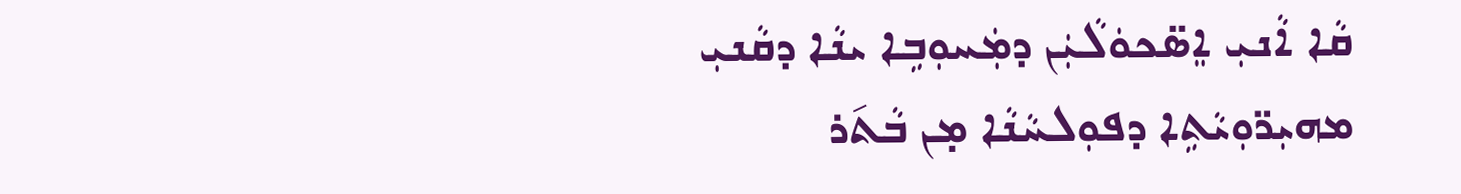ܩܵܐ ܐܵܢܝܼ ܐܸܣ̈ܟܘܿܠܵܝܲܢ ܕܡܲܚܘܼܒܹܐ ܝܢܵܐ ܕܩܵܢܝܼ ܡܗܝܼܪ̈ܘܼܝܵܬܹܐ ܕܦܘܼܠܚܵܢܵܐ ܡ̣ܢ ܒܵܬ݇ܪ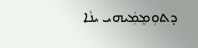ܕܬܘܼܡܸܡܲܝܗܝ ܝܢܵܐ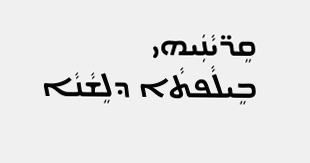ܩܸܪ̈ܝܵܢܲܝܗܝ ܒܸܝܠܵܦܬܵܐ ܕܠܸܫܵܢܵܐ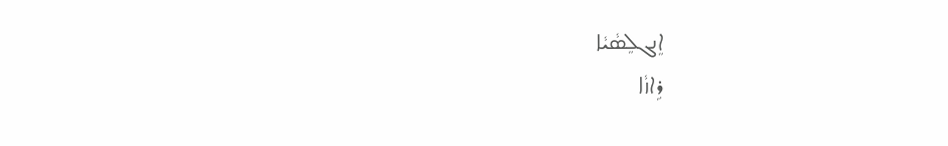ܐܸܢܓܠܸܣܵܝܵܐ
ܪܹܐܙܵܐ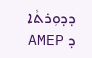ܕܕܘܼܪܬܵܐ ܕ AMEP